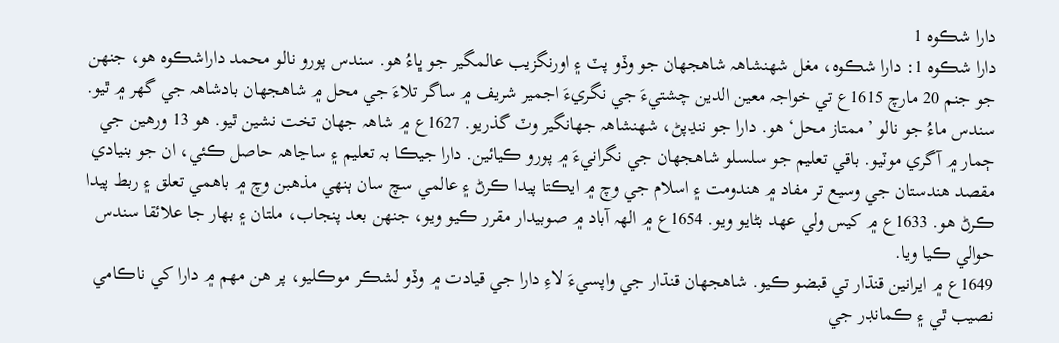دارا شڪوه 1
دارا شڪوہ 1: دارا شڪوه، مغل شهنشاھہ شاھجھان جو وڏو پٽ ۽ اورنگزيب عالمگير جو ڀاءُ هو. سندس پورو نالو محمد داراشڪوه هو، جنهن جو جنم 20 مارچ 1615ع تي خواجہ معين الدين چشتيءَ جي نگريءَ اجمير شريف ۾ ساگر تلاءَ جي محل ۾ شاھجھان بادشاھہ جي گهر ۾ ٿيو. سندس ماءُ جو نالو ’ممتاز محل‘ هو. دارا جو ننڍپڻ، شهنشاھہ جھانگير وٽ گذريو. 1627ع ۾ شاھہ جھان تخت نشين ٿيو. هو 13 ورهين جي ڄمار ۾ آگري موٽيو. باقي تعليم جو سلسلو شاھجھان جي نگرانيءَ ۾ پورو ڪيائين. دارا جيڪا بہ تعليم ۽ ساڃاھہ حاصل ڪئي، ان جو بنيادي مقصد هندستان جي وسيع تر مفاد ۾ هندومت ۽ اسلام جي وچ ۾ ايڪتا پيدا ڪرڻ ۽ عالمي سچ سان ٻنهي مذهبن وچ ۾ باهمي تعلق ۽ ربط پيدا ڪرڻ هو. 1633ع ۾ کيس ولي عھد بڻايو ويو. 1654ع ۾ الھہ آباد ۾ صوبيدار مقرر ڪيو ويو، جنهن بعد پنجاب، ملتان ۽ بھار جا علائقا سندس حوالي ڪيا ويا.
1649ع ۾ ايرانين قنڌار تي قبضو ڪيو. شاھجھان قنڌار جي واپسيءَ لاءِ دارا جي قيادت ۾ وڏو لشڪر موڪليو، پر هن مھم ۾ دارا کي ناڪامي نصيب ٿي ۽ ڪمانڊر جي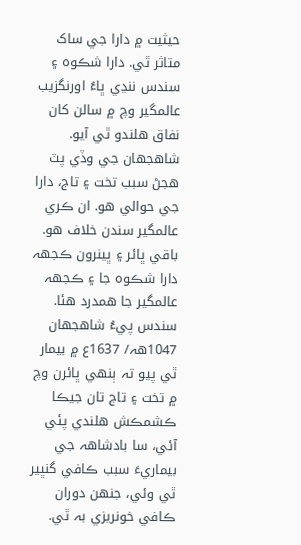حيثيت ۾ دارا جي ساک متاثر ٿي. دارا شڪوہ ۽ سندس ننڍي ڀاءُ اورنگزيب عالمگير وچ ۾ سالن کان نفاق هلندو ٿي آيو. شاھجھان جي وڏي پٽ هجڻ سبب تخت ۽ تاج، دارا جي حوالي هو. ان ڪري عالمگير سندن خلاف هو. باقي ڀائر ۽ ڀينرون ڪجهہ دارا شڪوہ جا ۽ ڪجهہ عالمگير جا همدرد هئا. سندس پيءُ شاھجھان 1047ھہ/ 1637ع ۾ بيمار ٿي پيو تہ ٻنهي ڀائرن وچ ۾ تخت ۽ تاج تان جيڪا ڪشمڪش هلندي پئي آئي، سا بادشاھہ جي بيماريءَ سبب ڪافي گنڀير ٿي وئي، جنهن دوران ڪافي خونريزي بہ ٿي.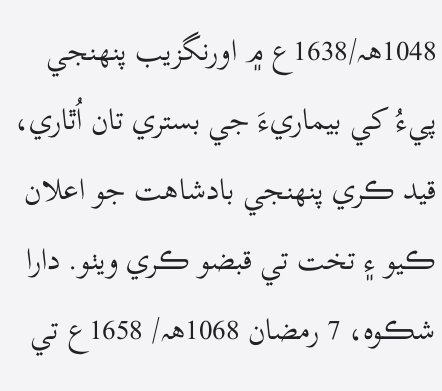1048ھہ/1638ع ۾ اورنگزيب پنھنجي پيءُ کي بيماريءَ جي بستري تان اُٿاري، قيد ڪري پنھنجي بادشاهت جو اعلان ڪيو ۽ تخت تي قبضو ڪري ويٺو. دارا شڪوه، 7 رمضان 1068ھہ/ 1658ع تي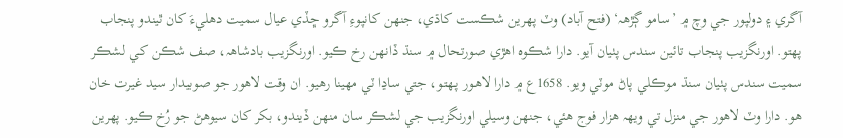آگري ۽ دولپور جي وچ ۾ ’سامو ڳڙھہ‘ (فتح آباد) وٽ پهرين شڪست کاڌي، جنهن کانپوءِ آگرو ڇڏي عيال سميت دهليءَ کان ٿيندو پنجاب پهتو. اورنگزيب پنجاب تائين سندس پٺيان آيو. دارا شڪوہ اهڙي صورتحال ۾ سنڌ ڏانهن رخ ڪيو. اورنگزيب بادشاھہ، صف شڪن کـي لشڪر سميت سندس پٺيان سنڌ موڪلي پاڻ موٽي ويو. 1658ع ۾ دارا لاهـور پـهتـو، جتي ساڍا ٽي مهينا رهيو. ان وقت لاهور جو صوبيدار سيد غيرت خان هو. دارا وٽ لاهور جي منزل تي ويھہ هزار فوج هئي، جنهن وسيلي اورنگزيب جي لشڪر سان منهن ڏيندو، بکر کان سيوهڻ جو رُخ ڪيو. پهرين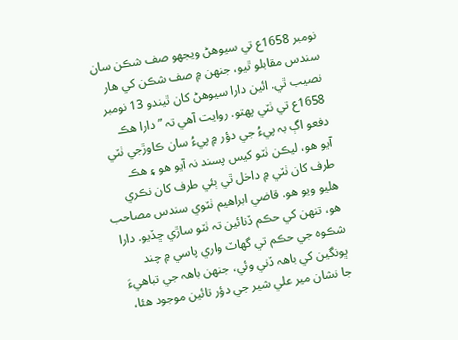نومبر 1658ع تي سيوهڻ ويجهو صف شڪن سان سندس مقابلو ٿيو، جنهن ۾ صف شڪن کي هار نصيب ٿي. ائين دارا سيوهڻ کان ٿيندو 13 نومبر 1658ع تي ٺٽي پهتو. روايت آهي تہ ”دارا هڪ دفعو اڳ بہ پيءُ جي دؤر ۾ پيءُ سان ڪاوڙجي ٺٽي آيو هو، ليڪن ٺٽو کيس پسند نہ آيو هو ۽ هڪ طرف کان ٺٽي ۾ داخل ٿي ٻئي طرف کان نڪري هليو ويو هو. قاضي ابراهيم ٺٽوي سندس مصاحب هو، تنهن کي حڪم ڏنائين تہ ٺٽو ساڙي ڇڏيو. دارا شڪوہ جي حڪم تي گهاٽ واري پاسي ۾ چند ڀونگين کي باھہ ڏني وئي، جنهن باھہ جي تباهيءَ جا نشان مير علي شير جي دؤر تائين موجود هئا،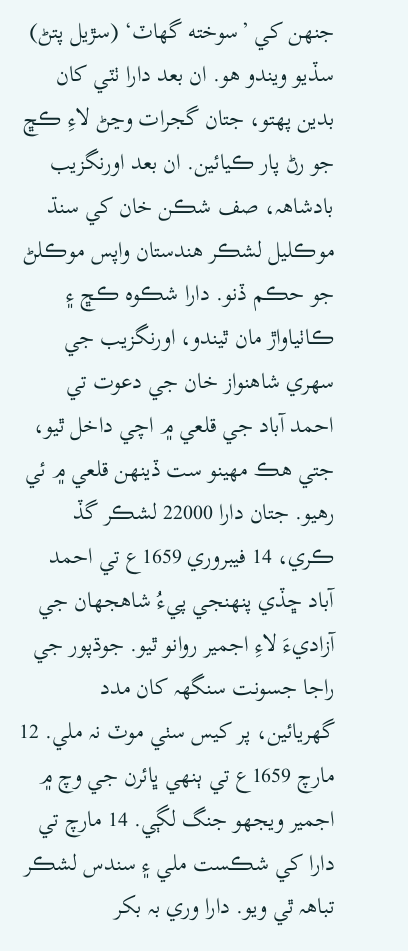جنهن کي ’سوخته گهاٽ‘ (سڙيل پتڻ) سڏيو ويندو هو. ان بعد دارا ٺٽي کان بدين پهتو، جتان گجرات وڃڻ لاءِ ڪڇ جو رڻ پار ڪيائين. ان بعد اورنگزيب بادشاھہ، صف شڪن خان کي سنڌ موڪليل لشڪر هندستان واپس موڪلڻ جو حڪم ڏنو. دارا شڪوہ ڪڇ ۽ ڪاٺياواڙ مان ٿيندو، اورنگزيب جي سهري شاهنواز خان جي دعوت تي احمد آباد جي قلعي ۾ اچي داخل ٿيو، جتي هڪ مهينو ست ڏينهن قلعي ۾ ئي رهيو. جتان دارا 22000 لشڪر گڏ ڪري، 14 فيبروري 1659ع تي احمد آباد ڇڏي پنھنجي پيءُ شاھجھان جي آزاديءَ لاءِ اجمير روانو ٿيو. جوڌپور جي راجا جسونت سنگهہ کان مدد گهريائين، پر کيس سٺي موٽ نہ ملي. 12 مارچ 1659ع تي ٻنهي ڀائرن جي وچ ۾ اجمير ويجهو جنگ لڳي. 14 مارچ تي دارا کي شڪست ملي ۽ سندس لشڪر تباھہ ٿي ويو. دارا وري بہ بکر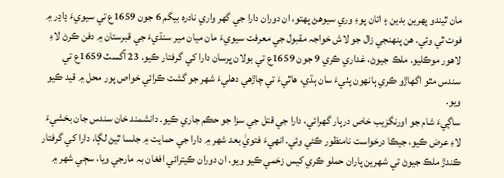مان ٿيندو پهرين بدين ۽ اتان پوءِ وري سيوهڻ پهتو، ان دوران دارا جي گهر واري نادرہ بيگم 6 جون 1659ع تي سيويءَ ڍاڍر ۾ فوت ٿي وئي. هن پنھنجي زال جو لاش خواجہ مقبول جي معرفت سيويءَ مان ميان مير سنڌيءَ جي قبرستان ۾ دفن ڪرڻ لاءِ لاهور موڪليو. ملڪ جيوڻ، غداري ڪري 9 جون 1659ع تي بولان ڀرسان دارا کي گرفتار ڪيو. 23 آگسٽ 1659ع تي سندس مٿو اگهاڙو ڪري ٻانھون پٺيءَ سان ٻڌي، هاٿيءَ تي چاڙهي دهليءَ شھر جو گشت ڪرائي خواص پور محل ۾ قيد ڪيو ويو.
ساڳيءَ شام جو اورنگزيب خاص درٻار گهرائي، دارا جي قتل جي سزا جو حڪم جاري ڪيو. دانشمند خان سندس جان بخشيءَ لاءِ عرض ڪيو، جيڪا درخواست نامنظور ڪئي وئي. انهيءَ فتويٰ بعد شھر ۾ دارا جي حمايت ۾ جلسا ٿيڻ لڳا، دارا کي گرفتار ڪندڙ ملڪ جيوڻ تي شهرين پاران حملو ڪري کيس زخمي ڪيو ويو. ان دوران ڪيترائي افغان بہ مارجي ويا، سڄي شھر ۾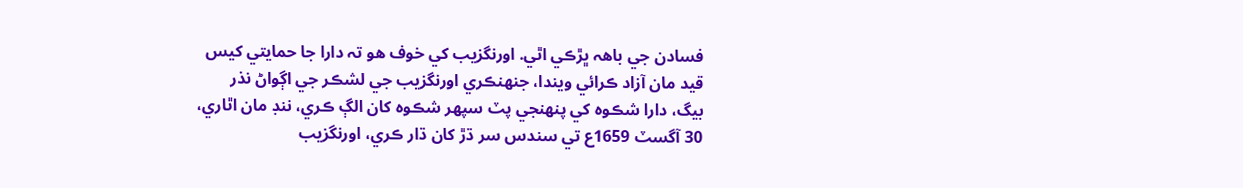فسادن جي باھہ ڀڙڪي اٿي. اورنگزيب کي خوف هو تہ دارا جا حمايتي کيس قيد مان آزاد ڪرائي ويندا، جنهنڪري اورنگزيب جي لشڪر جي اڳواڻ نذر بيگ، دارا شڪوہ کي پنھنجي پٽ سپهر شڪوہ کان الڳ ڪري، ننڊ مان اٿاري، 30 آگسٽ 1659ع تي سندس سر ڌڙ کان ڌار ڪري، اورنگزيب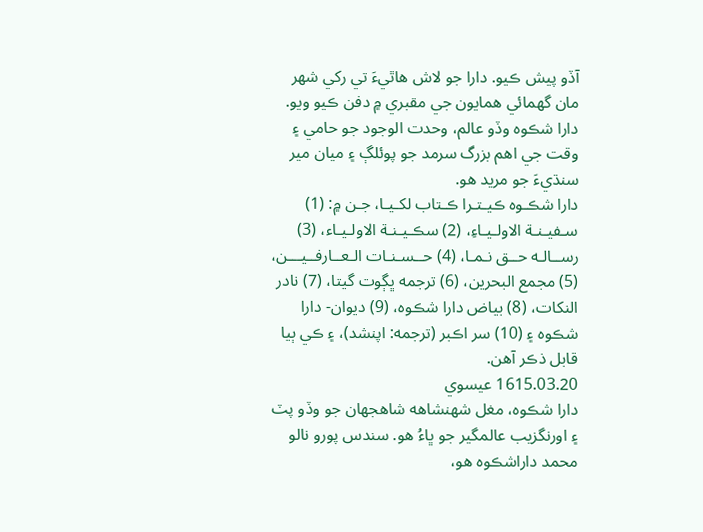آڏو پيش ڪيو. دارا جو لاش هاٿيءَ تي رکي شھر مان گهمائي همايون جي مقبري ۾ دفن ڪيو ويو. دارا شڪوہ وڏو عالم، وحدت الوجود جو حامي ۽ وقت جي اهم بزرگ سرمد جو پوئلڳ ۽ ميان مير سنڌيءَ جو مريد هو.
دارا شڪـوه ڪيـتـرا ڪـتاب لکـيـا، جـن ۾: (1) سـفيـنـة الاولـيـاءِ، (2) سڪـيـنـة الاولـيـاء، (3) رســالـه حــق نـمـا، (4) حــسـنـات الـعــارفــيـــن، (5) مجمع البحرين، (6) ترجمه ڀڳوت گيتا، (7) نادر النکات، (8) بياض دارا شڪوه، (9) ديوان- دارا شڪوہ ۽ (10) سر اڪبر (ترجمه: اپنشد)، ۽ ڪي ٻيا قابل ذڪر آهن.
1615.03.20 عيسوي
دارا شڪوه، مغل شهنشاهه شاهجهان جو وڏو پٽ ۽ اورنگزيب عالمگير جو ڀاءُ هو. سندس پورو نالو محمد داراشڪوه هو،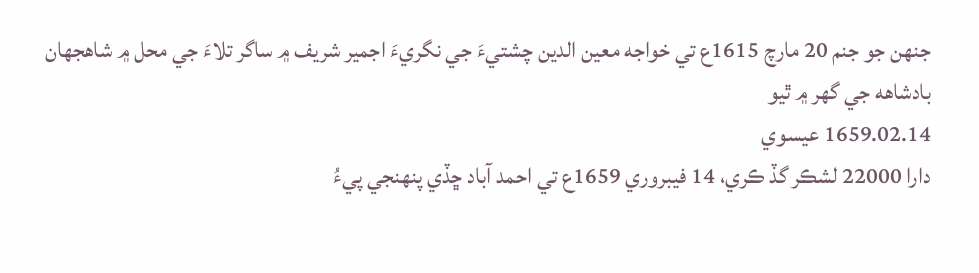جنهن جو جنم 20 مارچ 1615ع تي خواجه معين الدين چشتيءَ جي نگريءَ اجمير شريف ۾ ساگر تلاءَ جي محل ۾ شاهجهان بادشاهه جي گھر ۾ ٿيو
1659.02.14 عيسوي
دارا 22000 لشڪر گڏ ڪري، 14 فيبروري 1659ع تي احمد آباد ڇڏي پنهنجي پيءُ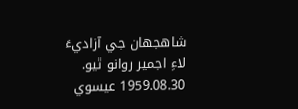شاهجهان جي آزاديءَ لاءِ اجمير روانو ٿيو.
1959.08.30 عيسوي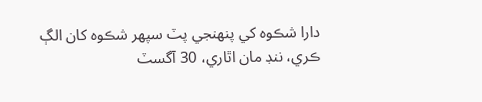دارا شڪوه کي پنهنجي پٽ سپهر شڪوه کان الڳ ڪري، ننڊ مان اٿاري، 30 آگسٽ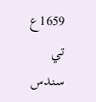1659ع تي سندس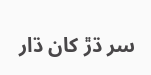سر ڌڙ کان ڌار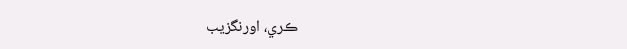ڪري، اورنگزيب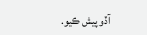آڏو پيش ڪيو.